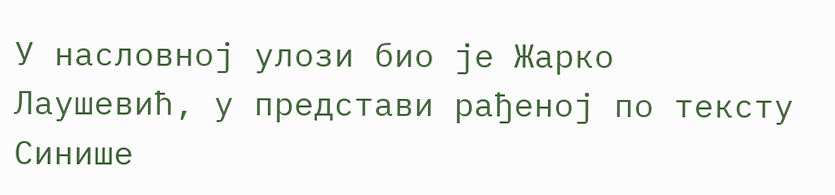У насловној улози био је Жарко Лаушевић, у представи рађеној по тексту Синише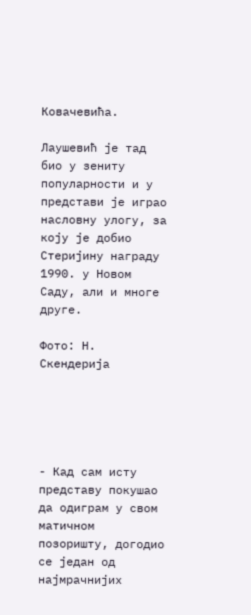Ковачевића.

Лаушевић је тад био у зениту популарности и у представи је играо насловну улогу, за коју је добио Стеријину награду 1990. у Новом Саду, али и многе друге.

Фото: Н. Скендерија





- Кад сам исту представу покушао да одиграм у свом матичном позоришту, догодио се један од најмрачнијих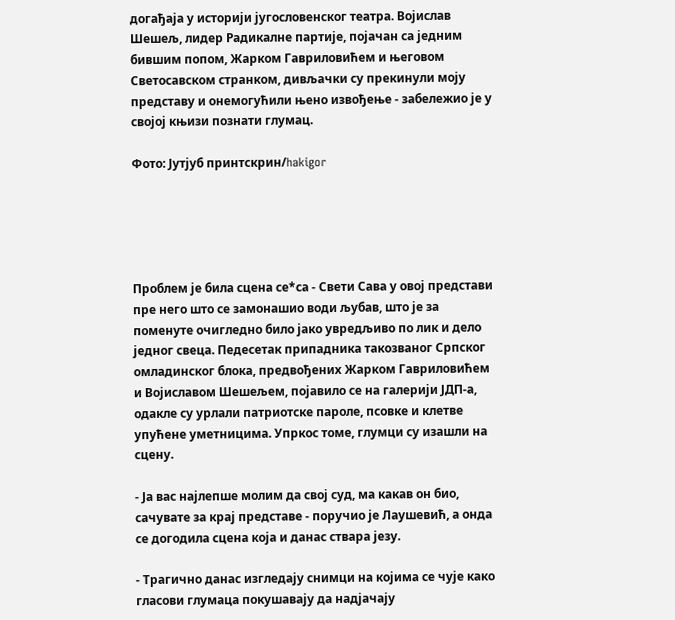догађаја у историји југословенског театра. Војислав Шешељ, лидер Радикалне партије, појачан са једним бившим попом, Жарком Гавриловићем и његовом Светосавском странком, дивљачки су прекинули моју представу и онемогућили њено извођење - забележио је у својој књизи познати глумац.

Фото: Јутјуб принтскрин/hakigor





Проблем је била сцена се*са - Свети Сава у овој представи пре него што се замонашио води љубав, што је за поменуте очигледно било јако увредљиво по лик и дело једног свеца. Педесетак припадника такозваног Српског омладинског блока, предвођених Жарком Гавриловићем и Војиславом Шешељем, појавило се на галерији ЈДП-а, одакле су урлали патриотске пароле, псовке и клетве упућене уметницима. Упркос томе, глумци су изашли на сцену.

- Ја вас најлепше молим да свој суд, ма какав он био, сачувате за крај представе - поручио је Лаушевић, а онда се догодила сцена која и данас ствара језу.

- Трагично данас изгледају снимци на којима се чује како гласови глумаца покушавају да надјачају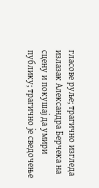гласове руље; трагично изгледа излазак Александра Берчека на сцену и покушај да умири публику; трагично је сведочење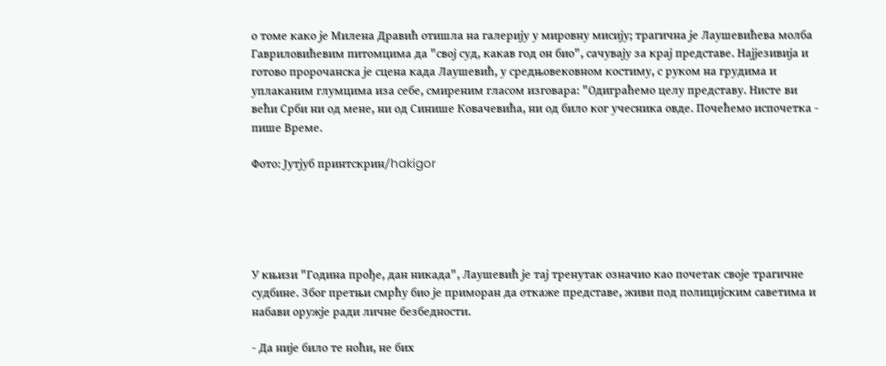о томе како је Милена Дравић отишла на галерију у мировну мисију; трагична је Лаушевићева молба Гавриловићевим питомцима да "свој суд, какав год он био", сачувају за крај представе. Најјезивија и готово пророчанска је сцена када Лаушевић, у средњовековном костиму, с руком на грудима и уплаканим глумцима иза себе, смиреним гласом изговара: "Одиграћемо целу представу. Нисте ви већи Срби ни од мене, ни од Синише Ковачевића, ни од било ког учесника овде. Почећемо испочетка - пише Време.

Фото: Јутјуб принтскрин/hakigor





У књизи "Година прође, дан никада", Лаушевић је тај тренутак означио као почетак своје трагичне судбине. Због претњи смрћу био је приморан да откаже представе, живи под полицијским саветима и набави оружје ради личне безбедности.

- Да није било те ноћи, не бих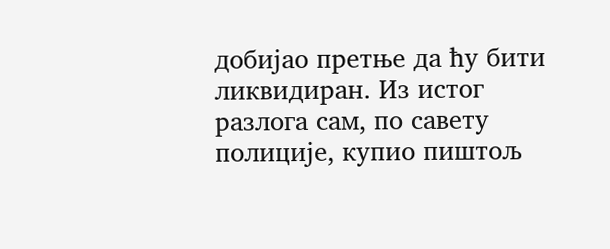добијао претње да ћу бити ликвидиран. Из истог разлога сам, по савету полиције, купио пиштољ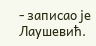- записао је Лаушевић.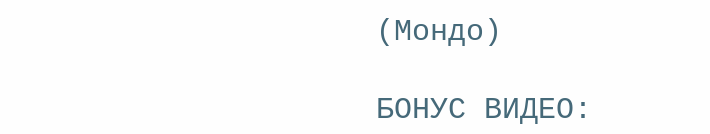(Мондо)

БОНУС ВИДЕО: